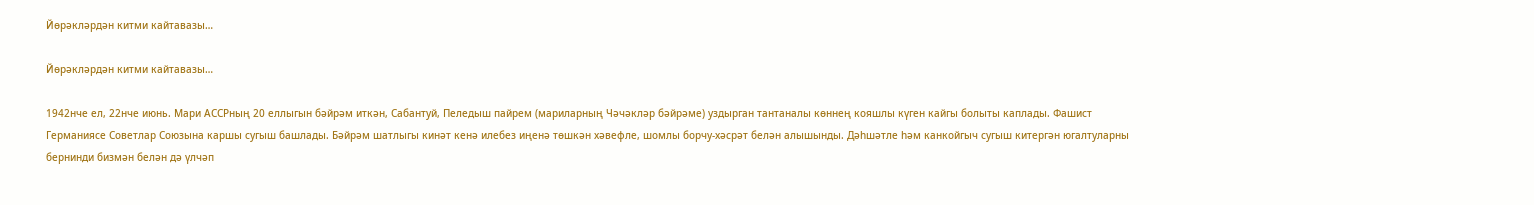Йөрәкләрдән китми кайтавазы…

Йөрәкләрдән китми кайтавазы…

1942нче ел, 22нче июнь. Мари АССРның 20 еллыгын бәйрәм иткән, Сабантуй, Пеледыш пайрем (мариларның Чәчәкләр бәйрәме) уздырган тантаналы көннең кояшлы күген кайгы болыты каплады. Фашист Германиясе Советлар Союзына каршы сугыш башлады. Бәйрәм шатлыгы кинәт кенә илебез иңенә төшкән хәвефле, шомлы борчу-хәсрәт белән алышынды. Дәһшәтле һәм канкойгыч сугыш китергән югалтуларны бернинди бизмән белән дә үлчәп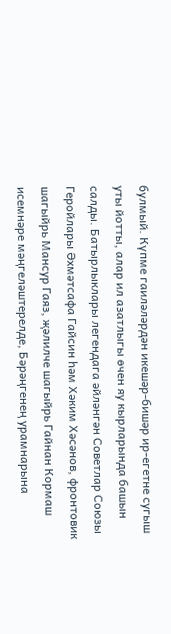булмый. Күпме гаиләләрдән икешәр-бишәр ир-егетне сугыш уты йотты, алар ил азатлыгы өчен яу кырларында башын салды. Батырлыклары легендага әйләнгән Советлар Союзы Геройлары Әхмәтсафа Гайсин һәм Хәким Хәсәнов, фронтовик шагыйрь Мансур Гаяз, җәлилче шагыйрь Гайнан Кормаш исемнәре мәңгеләштерелде, Бәрәңгенең урамнарына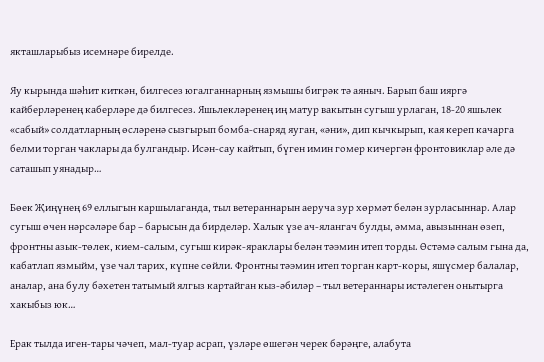якташларыбыз исемнәре бирелде.

Яу кырында шәһит киткән, билгесез югалганнарның язмышы бигрәк тә аяныч. Барып баш ияргә кайберләренең каберләре дә билгесез. Яшьлекләренең иң матур вакытын сугыш урлаган, 18-20 яшьлек «сабый» солдатларның өсләренә сызгырып бомба-снаряд яуган, «әни», дип кычкырып, кая кереп качарга белми торган чаклары да булгандыр. Исән-сау кайтып, бүген имин гомер кичергән фронтовиклар әле дә саташып уянадыр…

Бөек Җиңүнең 69 еллыгын каршылаганда, тыл ветераннарын аеруча зур хөрмәт белән зурласыннар. Алар сугыш өчен нәрсәләре бар – барысын да бирделәр. Халык үзе ач-ялангач булды, әмма, авызыннан өзеп, фронтны азык-төлек, кием-салым, сугыш кирәк-яраклары белән тәэмин итеп торды. Өстәмә салым гына да, кабатлап язмыйм, үзе чал тарих, күпне сөйли. Фронтны тәэмин итеп торган карт-коры, яшүсмер балалар, аналар, ана булу бәхетен татымый ялгыз картайган кыз-әбиләр – тыл ветераннары истәлеген онытырга хакыбыз юк…

Ерак тылда иген-тары чәчеп, мал-туар асрап, үзләре өшегән черек бәрәңге, алабута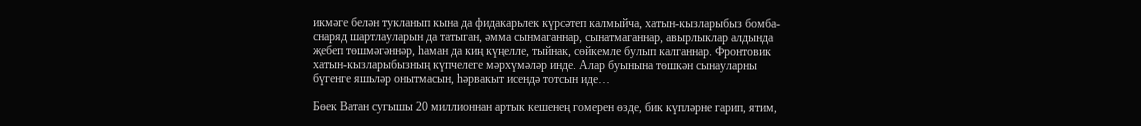икмәге белән тукланып кына да фидакарьлек күрсәтеп калмыйча, хатын-кызларыбыз бомба-снаряд шартлауларын да татыган, әмма сынмаганнар, сынатмаганнар, авырлыклар алдында җебеп төшмәгәннәр, һаман да киң күңелле, тыйнак, сөйкемле булып калганнар. Фронтовик хатын-кызларыбызның күпчелеге мәрхүмәләр инде. Алар буынына төшкән сынауларны бүгенге яшьләр онытмасын, һәрвакыт исендә тотсын иде…

Бөек Ватан сугышы 20 миллионнан артык кешенең гомерен өзде, бик күпләрне гарип, ятим,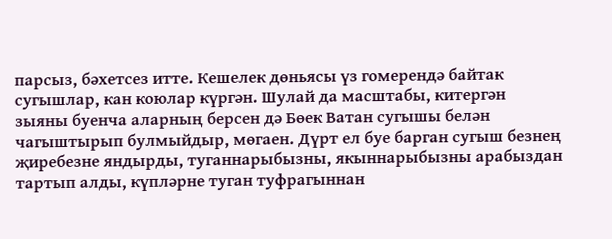парсыз, бәхетсез итте. Кешелек дөньясы үз гомерендә байтак сугышлар, кан коюлар күргән. Шулай да масштабы, китергән зыяны буенча аларның берсен дә Бөек Ватан сугышы белән чагыштырып булмыйдыр, мөгаен. Дүрт ел буе барган сугыш безнең җиребезне яндырды, туганнарыбызны, якыннарыбызны арабыздан тартып алды, күпләрне туган туфрагыннан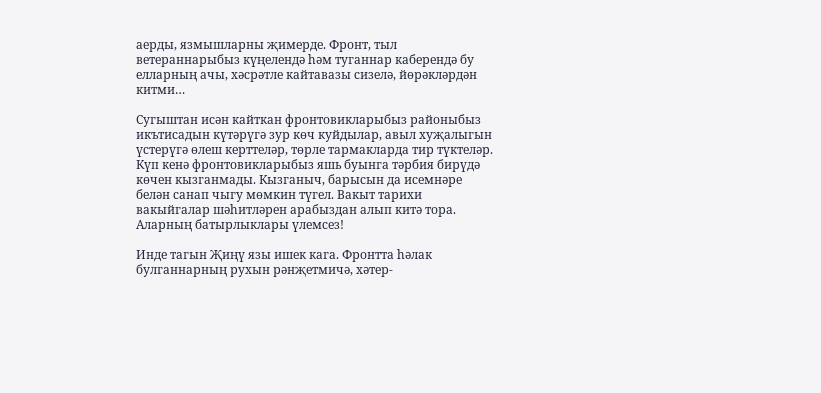аерды, язмышларны җимерде. Фронт, тыл ветераннарыбыз күңелендә һәм туганнар каберендә бу елларның ачы, хәсрәтле кайтавазы сизелә, йөрәкләрдән китми…

Сугыштан исән кайткан фронтовикларыбыз районыбыз икътисадын күтәрүгә зур көч куйдылар, авыл хуҗалыгын үстерүгә өлеш керттеләр, төрле тармакларда тир түктеләр. Күп кенә фронтовикларыбыз яшь буынга тәрбия бирүдә көчен кызганмады. Кызганыч, барысын да исемнәре белән санап чыгу мөмкин түгел. Вакыт тарихи вакыйгалар шәһитләрен арабыздан алып китә тора. Аларның батырлыклары үлемсез!

Инде тагын Җиңү язы ишек кага. Фронтта һәлак булганнарның рухын рәнҗетмичә, хәтер-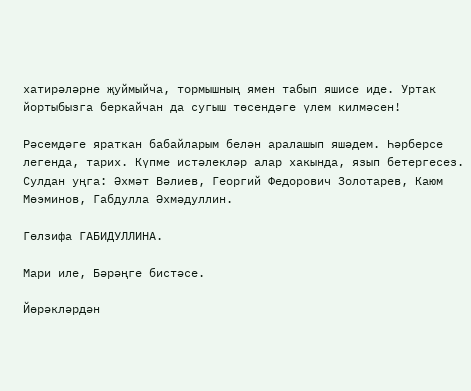хатирәләрне җуймыйча, тормышның ямен табып яшисе иде. Уртак йортыбызга беркайчан да сугыш төсендәге үлем килмәсен!

Рәсемдәге яраткан бабайларым белән аралашып яшәдем. Һәрберсе легенда, тарих. Күпме истәлекләр алар хакында, язып бетергесез. Сулдан уңга: Әхмәт Вәлиев, Георгий Федорович Золотарев, Каюм Мөэминов, Габдулла Әхмәдуллин.

Гөлзифа ГАБИДУЛЛИНА.

Мари иле, Бәрәңге бистәсе.

Йөрәкләрдән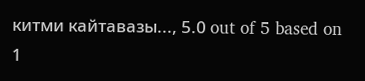китми кайтавазы..., 5.0 out of 5 based on 1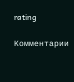rating

Комментарии